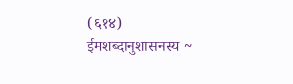(६१४) ईमशब्दानुशासनस्य ~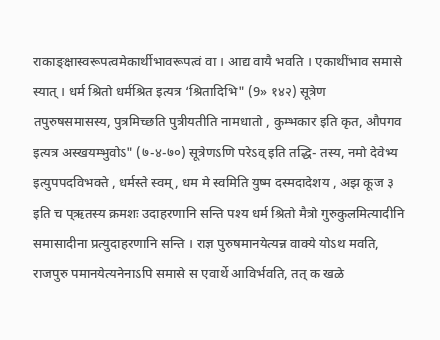राकाङ्क्षास्वरूपत्वमेकार्थीभावरूपत्वं वा । आद्य वायै भवति । एकाथींभाव समासे स्यात् । धर्म श्रितो धर्मश्रित इत्यत्र ‘श्रितादिभि" (9» १४२) सूत्रेण तपुरुषसमासस्य, पुत्रमिच्छति पुत्रीयतीति नामधातो , कुम्भकार इति कृत, औपगव इत्यत्र अस्खयम्भुवोऽ" (७-४-७०) सूत्रेणऽणि परेऽव् इति तद्धि- तस्य, नमो देवेभ्य इत्युपपदविभक्ते , धर्मस्ते स्वम्, धम मे स्वमिति युष्म दस्मदादेशय , अझ कूज ३ इति च प्ऋतस्य क्रमशः उदाहरणानि सन्ति पश्य धर्म श्रितो मैत्रो गुरुकुलमित्यादीनि समासादीना प्रत्युदाहरणानि सन्ति । राज्ञ पुरुषमानयेत्यन्न वाक्ये योऽथ मवति, राजपुरु पमानयेत्यनेनाऽपि समासे स एवार्थे आविर्भवति, तत् क खळे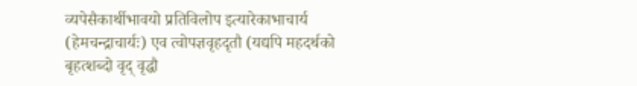व्यपेसैकार्थीभावयो प्रतिविलोप इत्यारेकाभाचार्य (हेमचन्द्राचार्यः) एव त्वोपज्ञवृहदृतौ (यद्यपि महदर्थको बृहत्शब्दो वृद् वृद्धौ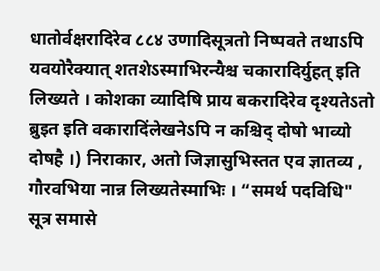धातोर्वक्षरादिरेव ८८४ उणादिसूत्रतो निष्पवते तथाऽपि यवयोरैक्यात् शतशेऽस्माभिरन्यैश्च चकारादिर्युहत् इति लिख्यते । कोशका व्यादिषि प्राय बकरादिरेव दृश्यतेऽतो ब्रुइत इति वकारादिंलेखनेऽपि न कश्चिद् दोषो भाव्यो दोषहै ।) निराकार, अतो जिज्ञासुभिस्तत एव ज्ञातव्य , गौरवभिया नान्न लिख्यतेस्माभिः । “समर्थ पदविधि" सूत्र समासे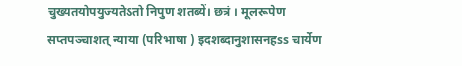चुख्यतयोपयुज्यतेऽतो निपुण शतब्यें। छत्रं । मूलरूपेण सप्तपञ्चाशत् न्याया (परिभाषा ) इदशब्दानुशासनहss चार्येण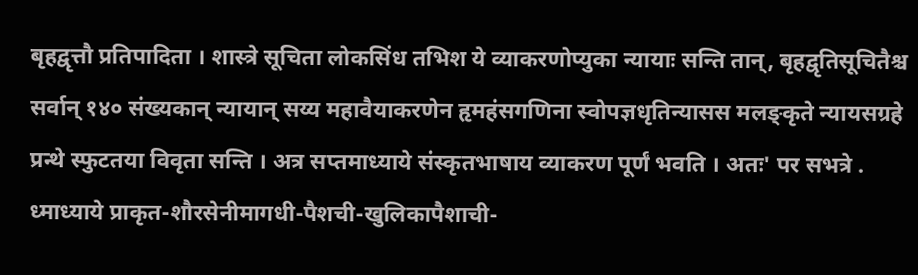बृहद्वृत्तौ प्रतिपादिता । शास्त्रे सूचिता लोकसिंध तभिश ये व्याकरणोप्युका न्यायाः सन्ति तान्, बृहद्वृतिसूचितैश्च सर्वान् १४० संख्यकान् न्यायान् सय्य महावैयाकरणेन हृमहंसगणिना स्वोपज्ञधृतिन्यासस मलङ्कृते न्यायसग्रहे प्रन्थे स्फुटतया विवृता सन्ति । अत्र सप्तमाध्याये संस्कृतभाषाय व्याकरण पूर्णं भवति । अतः' पर सभत्रे . ध्माध्याये प्राकृत-शौरसेनीमागधी-पैशची-खुलिकापैशाची-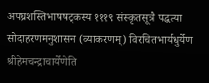अपघ्रशस्तिभाषषट्कस्य १११९ संस्कृतसूत्रै पद्धत्या सोदाहरणमनुशासन (व्याकरणम्) विरचितभार्यधुर्येण श्रीहेमचन्द्राचार्येणेति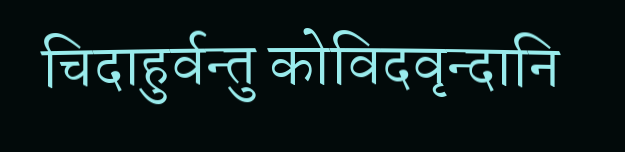चिदाहुर्वन्तु कोविदवृन्दानि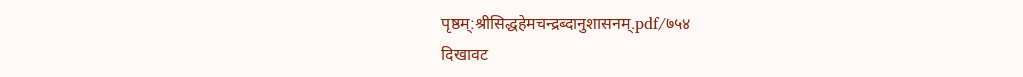पृष्ठम्:श्रीसिद्धहेमचन्द्रब्दानुशासनम्.pdf/७५४
दिखावट